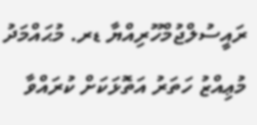ރައީސުލްޖުމްހޫރިއްޔާ ޑރ. މުޙައްމަދު މުޢިއްޒު ހަތަރު އަތޮޅަކަށް ކުރައްވާ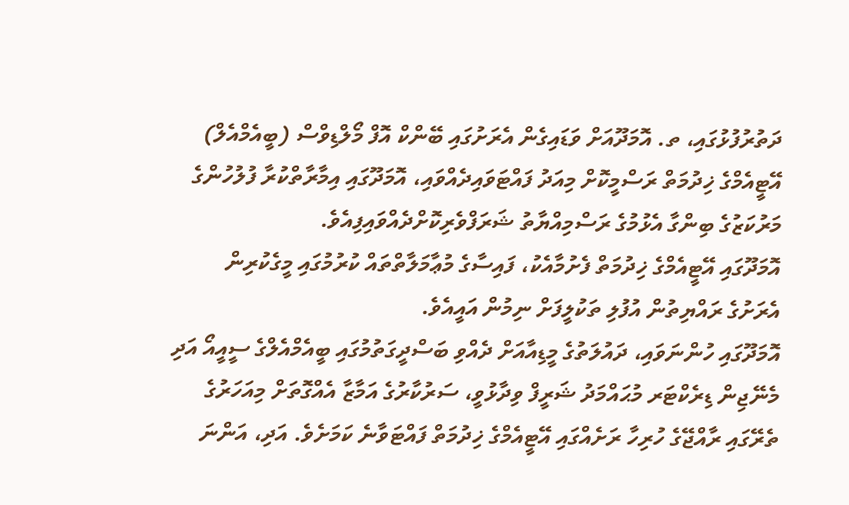ދަތުރުފުޅުގައި، ތ. އޮމަދޫއަށް ވަޑައިގެން އެރަށުގައި ބޭންކް އޮފް މޯލްޑިވްސް (ބީއެމްއެލް) އޭޓީއެމްގެ ޚިދުމަތް ރަސްމީކޮށް މިއަދު ފައްޓަވައިދެއްވައި، އޮމަދޫގައި އިމާރާތްކުރާ ފުލުހުންގެ މަރުކަޒުގެ ބިންގާ އެޅުމުގެ ރަސްމިއްޔާތު ޝަރަފްވެރިކޮށްދެއްވައިފިއެވެ.
އޮމަދޫގައި އޭޓީއެމްގެ ޚިދުމަތް ފެށުމާއެކު، ފައިސާގެ މުޢާމަލާތްތައް ކުރުމުގައި މީގެކުރިން އެރަށުގެ ރައްޔިތުން އުފުލި ތަކުލީފަށް ނިމުން އައީއެވެ.
އޮމަދޫގައި ހުންނަވައި، ދައުލަތުގެ މީޑިއާއަށް ދެއްވި ބަސްދީގަތުމުގައި ބީއެމްއެލްގެ ސީއީއޯ އަދި މެނޭޖިން ޑިރެކްޓަރ މުޙައްމަދު ޝަރީފް ވިދާޅުވީ، ސަރުކާރުގެ އަމާޒާ އެއްގޮތަށް މިއަހަރުގެ ތެރޭގައި ރާއްޖޭގެ ހުރިހާ ރަށެއްގައި އޭޓީއެމްގެ ޚިދުމަތް ފައްޓަވާނެ ކަމަށެވެ. އަދި، އަންނަ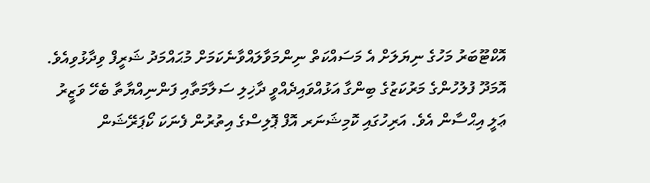އޮކްޓޫބަރު މަހުގެ ނިޔަލަށް އެ މަސައްކަތް ނިންމަވާލައްވާނެކަމަށް މުޙައްމަދު ޝަރީފް ވިދާޅުވިއެވެ.
އޮމަދޫ ފުލުހުންގެ މަރުކަޒުގެ ބިންގާ އަޅުއްވައިދެއްވީ ދާޚިލި ސަލާމަތާއި ފަންނިއްޔާތާ ބެހޭ ވަޒީރު ޢަލީ އިޙްސާން އެވެ. އަރިހުގައި ކޮމިޝަނަރ އޮފް ޕޮލިސްގެ އިތުރުން ފެނަކަ ކޯޕަރޭޝަން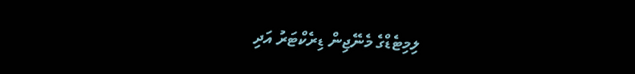ލިމިޓެޑްގެ މެނޭޖިން ޑިރެކްޓަރު އަދި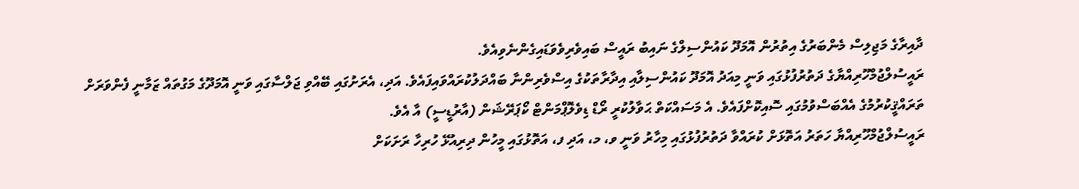ދާއިރާގެ މަޖިލިސް މެންބަރުގެ އިތުރުން އޮމަދޫ ކައުންސިލްގެ ނައިބު ރައީސް ބައިވެރިވެވަޑައިގެންނެވިއެވެ.
ރައީސުލްޖުމްހޫރިއްޔާގެ ދަތުރުފުޅުގައި ވަނީ މިއަދު އޮމަދޫ ކައުންސިލާއި އިދާރާތަކުގެ އިސްވެރިންނާ ބައްދަލުކުރައްވައިފައެވެ. އަދި، އެރަށުގައި ބޭއްވި ޖަލްސާގައި ވަނީ އޮމަދޫގެ މަގުތައް ޒަމާނީ ފެންވަރަށް ތަރައްޤީކުރުމުގެ އެއްބަސްވުމުގައި ސޮއިކޮށްފައެވެ. އެ މަސައްކަތް ޙަވާލުކުރީ ރޯޑް ޑިވެލޮޕްމަންޓް ކޯޕަރޭޝަން (އާރުޑީސީ) އާ އެވެ.
ރައީސުލްޖުމްހޫރިއްޔާ ހަތަރު އަތޮޅަށް ކުރައްވާ ދަތުރުފުޅުގައި މިހާރު ވަނީ ވ، މ، އަދި ފ، އަތޮޅުގައި މީހުން ދިރިއުޅޭ ހުރިހާ ރަށަކަށް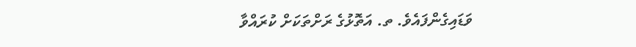ވަޑައިގެންފައެވެ. ތ. އަތޮޅުގެ ރަށްތަކަށް ކުރައްވާ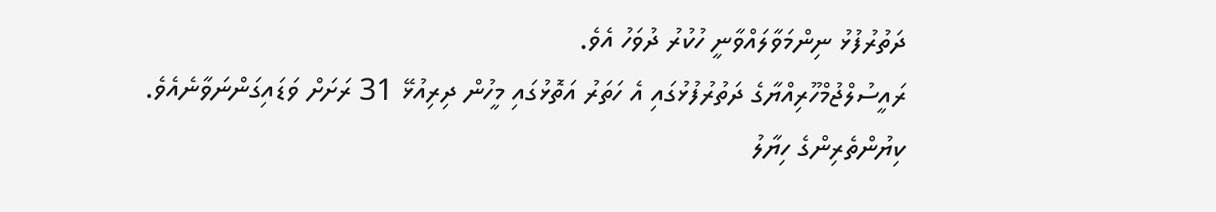ދަތުރުފުޅު ނިންމަވާލައްވާނީ ހުކުރު ދުވަހު އެވެ.
ރައީސުލްޖުމްހޫރިއްޔާގެ ދަތުރުފުޅުގައި އެ ހަތަރު އަތޮޅުގައި މީހުން ދިރިއުޅޭ 31 ރަށަށް ވަޑައިގަންނަވާނެއެވެ.
ކިޔުންތެރިންގެ ހިޔާލު